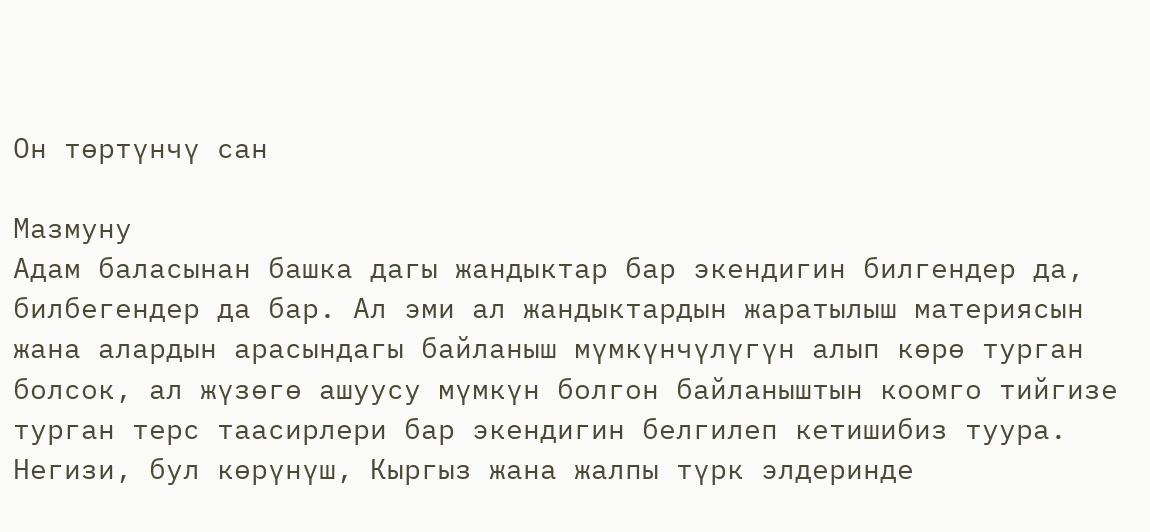Он төртүнчү сан

Мазмуну
Адам баласынан башка дагы жандыктар бар экендигин билгендер да, билбегендер да бар. Ал эми ал жандыктардын жаратылыш материясын жана алардын арасындагы байланыш мүмкүнчүлүгүн алып көрө турган болсок, ал жүзөгө ашуусу мүмкүн болгон байланыштын коомго тийгизе турган терс таасирлери бар экендигин белгилеп кетишибиз туура.
Негизи, бул көрүнүш, Кыргыз жана жалпы түрк элдеринде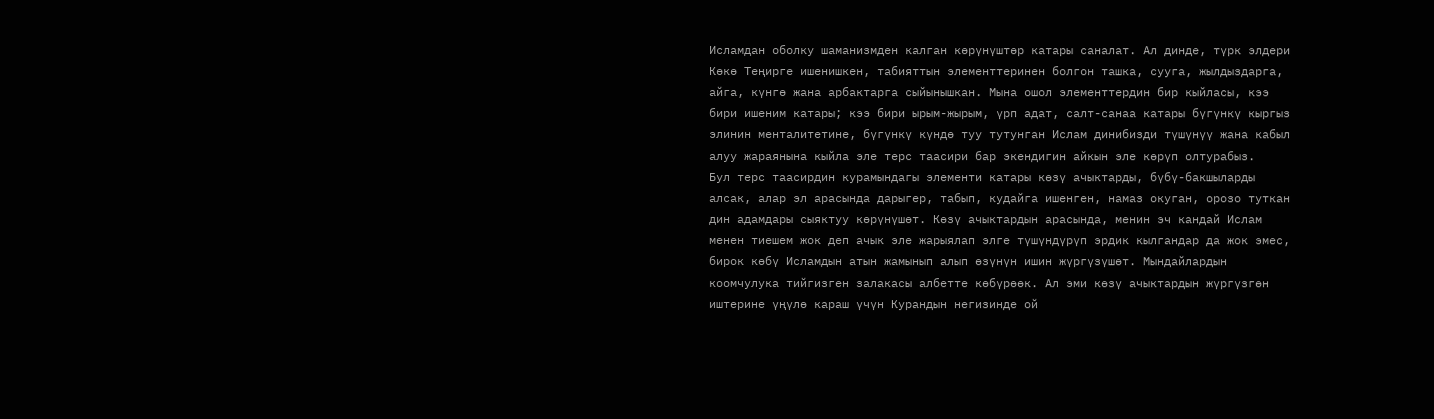Исламдан оболку шаманизмден калган көрүнүштөр катары саналат. Ал динде, түрк элдери Көкө Теңирге ишенишкен, табияттын элементтеринен болгон ташка, сууга, жылдыздарга, айга, күнгө жана арбактарга сыйынышкан. Мына ошол элементтердин бир кыйласы, кээ бири ишеним катары; кээ бири ырым-жырым, үрп адат, салт-санаа катары бүгүнкү кыргыз элинин менталитетине, бүгүнкү күндө туу тутунган Ислам динибизди түшүнүү жана кабыл алуу жараянына кыйла эле терс таасири бар экендигин айкын эле көрүп олтурабыз.
Бул терс таасирдин курамындагы элементи катары көзү ачыктарды, бүбү-бакшыларды алсак, алар эл арасында дарыгер, табып, кудайга ишенген, намаз окуган, орозо туткан дин адамдары сыяктуу көрүнүшөт. Көзү ачыктардын арасында, менин эч кандай Ислам менен тиешем жок деп ачык эле жарыялап элге түшүндүрүп эрдик кылгандар да жок эмес, бирок көбү Исламдын атын жамынып алып өзүнүн ишин жүргүзүшөт. Мындайлардын коомчулука тийгизген залакасы албетте көбүрөөк. Ал эми көзү ачыктардын жүргүзгөн иштерине үңүлө караш үчүн Курандын негизинде ой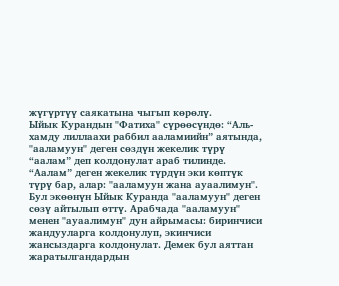жүгүртүү саякатына чыгып көрөлү.
Ыйык Курандын "Фатиха" сүрөөсүндө: “Аль-хамду лиллаахи раббил ааламиийн” аятында, "ааламуун" деген сөздүн жекелик түрү “аалам” деп колдонулат араб тилинде. “Аалам” деген жекелик түрдүн эки көптүк түрү бар, алар: "ааламуун жана ауаалимун". Бул экөөнүн Ыйык Куранда "ааламуун" деген сөзү айтылып өттү. Арабчада "ааламуун" менен "ауаалимун" дун айрымасы: биринчиси жандууларга колдонулуп, экинчиси жансыздарга колдонулат. Демек бул аяттан жаратылгандардын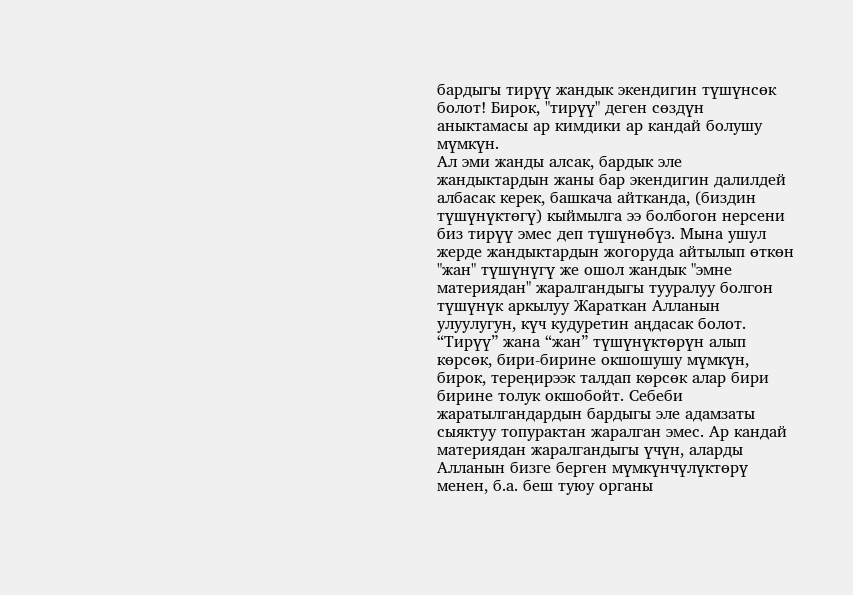бардыгы тирүү жандык экендигин түшүнсөк болот! Бирок, "тирүү" деген сөздүн аныктамасы ар кимдики ар кандай болушу мүмкүн.
Ал эми жанды алсак, бардык эле жандыктардын жаны бар экендигин далилдей албасак керек, башкача айтканда, (биздин түшүнүктөгү) кыймылга ээ болбогон нерсени биз тирүү эмес деп түшүнөбүз. Мына ушул жерде жандыктардын жогоруда айтылып өткөн "жан" түшүнүгү же ошол жандык "эмне материядан" жаралгандыгы тууралуу болгон түшүнүк аркылуу Жараткан Алланын улуулугун, күч кудуретин аңдасак болот.
“Тирүү” жана “жан” түшүнүктөрүн алып көрсөк, бири-бирине окшошушу мүмкүн, бирок, тереңирээк талдап көрсөк алар бири бирине толук окшобойт. Себеби жаратылгандардын бардыгы эле адамзаты сыяктуу топурактан жаралган эмес. Ар кандай материядан жаралгандыгы үчүн, аларды Алланын бизге берген мүмкүнчүлүктөрү менен, б.а. беш туюу органы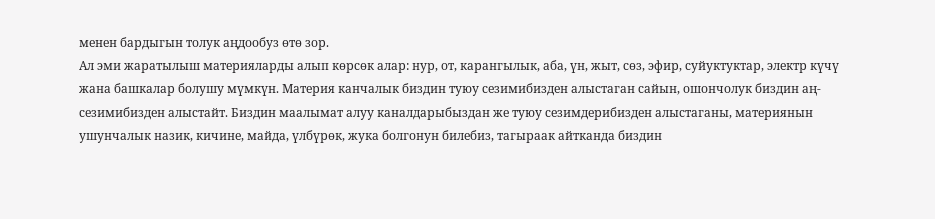менен бардыгын толук аңдообуз өтө зор.
Ал эми жаратылыш материяларды алып көрсөк алар: нур, от, карангылык, аба, үн, жыт, сөз, эфир, суйуктуктар, электр күчү жана башкалар болушу мүмкүн. Материя канчалык биздин туюу сезимибизден алыстаган сайын, ошончолук биздин аң-сезимибизден алыстайт. Биздин маалымат алуу каналдарыбыздан же туюу сезимдерибизден алыстаганы, материянын ушунчалык назик, кичине, майда, үлбүрөк, жука болгонун билебиз, тагыраак айтканда биздин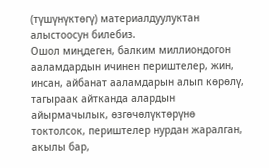(түшүнүктөгү) материалдуулуктан алыстоосун билебиз.
Ошол миңдеген, балким миллиондогон ааламдардын ичинен периштелер, жин, инсан, айбанат ааламдарын алып көрөлү, тагыраак айтканда алардын айырмачылык, өзгөчөлүктөрүнө токтолсок, периштелер нурдан жаралган, акылы бар,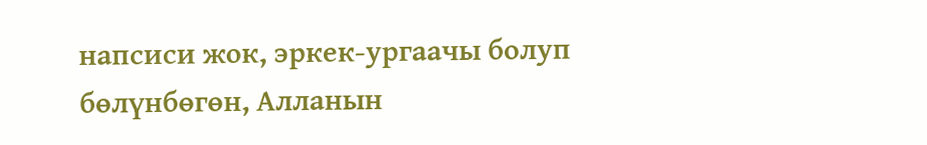напсиси жок, эркек-ургаачы болуп бөлүнбөгөн, Алланын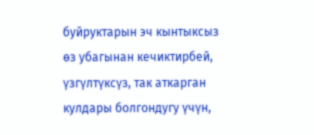буйруктарын эч кынтыксыз өз убагынан кечиктирбей, үзгүлтүксүз, так аткарган кулдары болгондугу үчүн,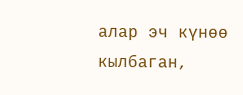алар эч күнөө кылбаган,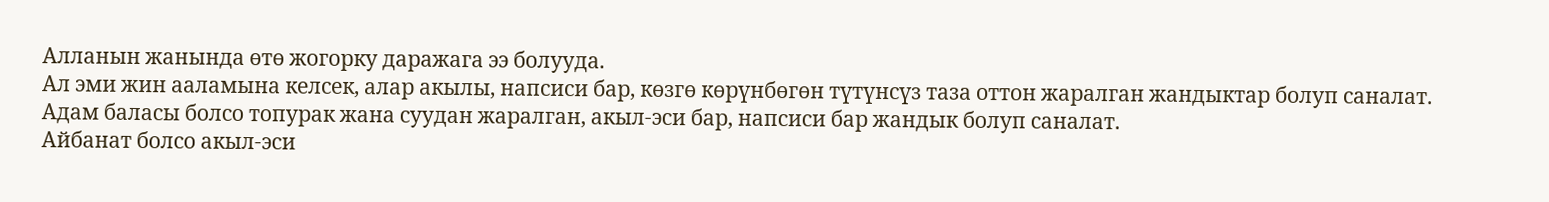Алланын жанында өтө жогорку даражага ээ болууда.
Ал эми жин ааламына келсек, алар акылы, напсиси бар, көзгө көрүнбөгөн түтүнсүз таза оттон жаралган жандыктар болуп саналат.
Адам баласы болсо топурак жана суудан жаралган, акыл-эси бар, напсиси бар жандык болуп саналат.
Айбанат болсо акыл-эси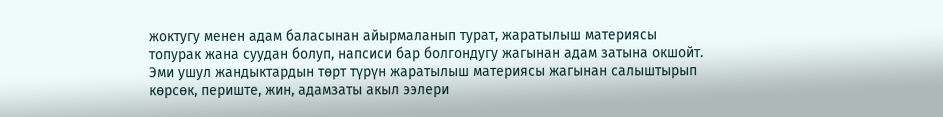жоктугу менен адам баласынан айырмаланып турат, жаратылыш материясы топурак жана суудан болуп, напсиси бар болгондугу жагынан адам затына окшойт.
Эми ушул жандыктардын төрт түрүн жаратылыш материясы жагынан салыштырып көрсөк, периште, жин, адамзаты акыл ээлери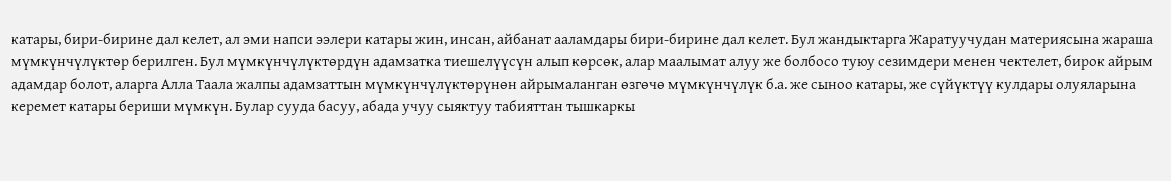катары, бири-бирине дал келет, ал эми напси ээлери катары жин, инсан, айбанат ааламдары бири-бирине дал келет. Бул жандыктарга Жаратуучудан материясына жараша мүмкүнчүлүктөр берилген. Бул мүмкүнчүлүктөрдүн адамзатка тиешелүүсүн алып көрсөк, алар маалымат алуу же болбосо туюу сезимдери менен чектелет, бирок айрым адамдар болот, аларга Алла Таала жалпы адамзаттын мүмкүнчүлүктөрүнөн айрымаланган өзгөчө мүмкүнчүлүк б.а. же сыноо катары, же сүйүктүү кулдары олуяларына керемет катары бериши мүмкүн. Булар сууда басуу, абада учуу сыяктуу табияттан тышкаркы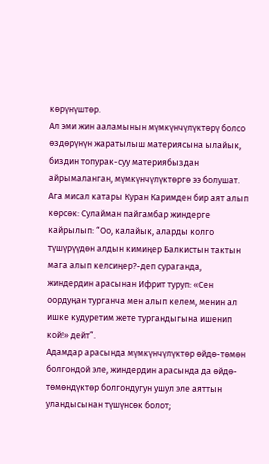көрүнүштөр.
Ал эми жин ааламынын мүмкүнчүлүктөрү болсо өздөрүнүн жаратылыш материясына ылайык, биздин топурак-суу материябыздан айрымаланган, мүмкүнчүлүктөргө ээ болушат. Ага мисал катары Куран Каримден бир аят алып көрсөк: Сулайман пайгамбар жиндерге кайрылып: “Оо, калайык, аларды колго түшүрүүдөн алдын кимиңер Балкистын тактын мага алып келсиңер?-деп сураганда, жиндердин арасынан Ифрит туруп: «Сен оордуңан турганча мен алып келем, менин ал ишке кудуретим жете тургандыгына ишенип кой!» дейт”.
Адамдар арасында мүмкүнчүлүктөр өйдө-төмөн болгондой эле, жиндердин арасында да өйдө-төмөндүктөр болгондугун ушул эле аяттын уландысынан түшүнсөк болот;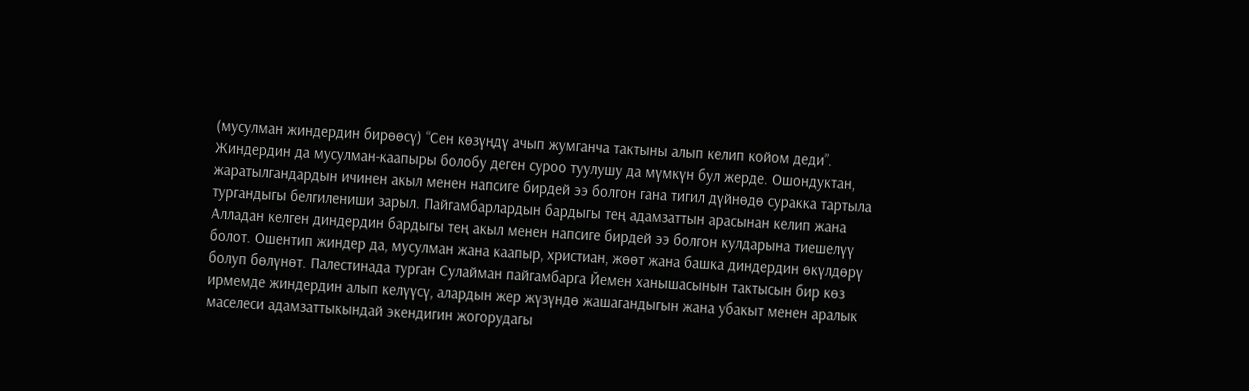(мусулман жиндердин бирөөсү) “Сен көзүңдү ачып жумганча тактыны алып келип койом деди”. Жиндердин да мусулман-каапыры болобу деген суроо туулушу да мүмкүн бул жерде. Ошондуктан, жаратылгандардын ичинен акыл менен напсиге бирдей ээ болгон гана тигил дүйнөдө суракка тартыла тургандыгы белгилениши зарыл. Пайгамбарлардын бардыгы тең адамзаттын арасынан келип жана Алладан келген диндердин бардыгы тең акыл менен напсиге бирдей ээ болгон кулдарына тиешелүү болот. Ошентип жиндер да, мусулман жана каапыр, христиан, жөөт жана башка диндердин өкүлдөрү болуп бөлүнөт. Палестинада турган Сулайман пайгамбарга Йемен ханышасынын тактысын бир көз ирмемде жиндердин алып келүүсү, алардын жер жүзүндө жашагандыгын жана убакыт менен аралык маселеси адамзаттыкындай экендигин жогорудагы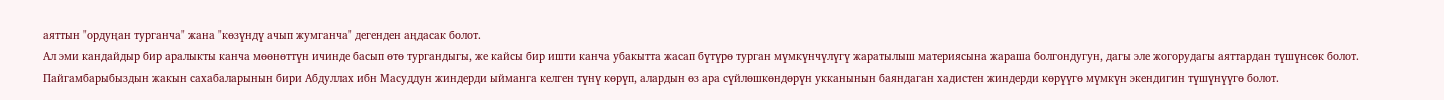аяттын "ордуңан турганча" жана "көзүндү ачып жумганча" дегенден аңдасак болот.
Ал эми кандайдыр бир аралыкты канча мөөнөттүн ичинде басып өтө тургандыгы, же кайсы бир ишти канча убакытта жасап бүтүрө турган мүмкүнчүлүгү жаратылыш материясына жараша болгондугун, дагы эле жогорудагы аяттардан түшүнсөк болот.
Пайгамбарыбыздын жакын сахабаларынын бири Абдуллах ибн Масуддун жиндерди ыйманга келген түнү көрүп, алардын өз ара сүйлөшкөндөрүн укканынын баяндаган хадистен жиндерди көрүүгө мүмкүн экендигин түшүнүүгө болот.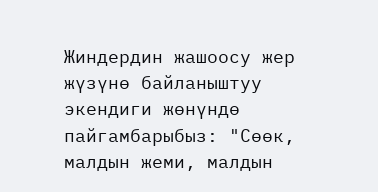Жиндердин жашоосу жер жүзүнө байланыштуу экендиги жөнүндө пайгамбарыбыз: "Сөөк, малдын жеми, малдын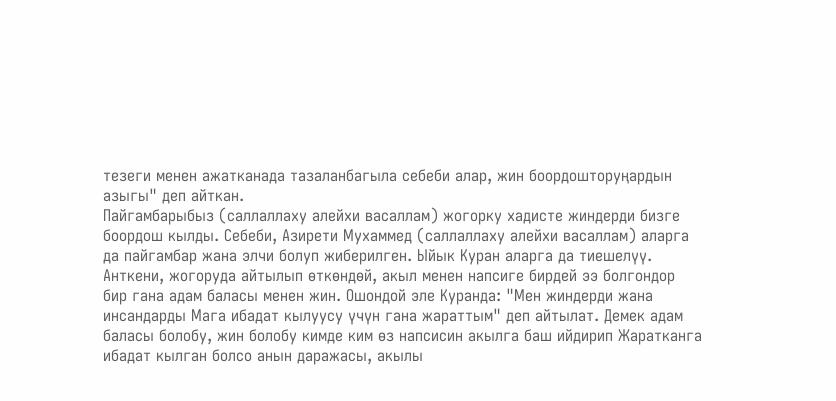тезеги менен ажатканада тазаланбагыла себеби алар, жин боордошторуңардын азыгы" деп айткан.
Пайгамбарыбыз (саллаллаху алейхи васаллам) жогорку хадисте жиндерди бизге боордош кылды. Себеби, Азирети Мухаммед (саллаллаху алейхи васаллам) аларга да пайгамбар жана элчи болуп жиберилген. Ыйык Куран аларга да тиешелүү. Анткени, жогоруда айтылып өткөндөй, акыл менен напсиге бирдей ээ болгондор бир гана адам баласы менен жин. Ошондой эле Куранда: "Мен жиндерди жана инсандарды Мага ибадат кылуусу үчүн гана жараттым" деп айтылат. Демек адам баласы болобу, жин болобу кимде ким өз напсисин акылга баш ийдирип Жаратканга ибадат кылган болсо анын даражасы, акылы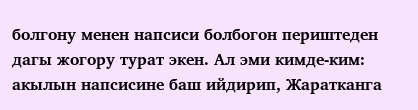болгону менен напсиси болбогон периштеден дагы жогору турат экен. Ал эми кимде-ким: акылын напсисине баш ийдирип, Жаратканга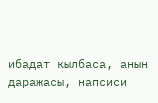ибадат кылбаса, анын даражасы, напсиси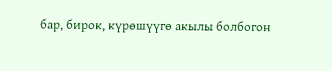бар, бирок, күрөшүүгө акылы болбогон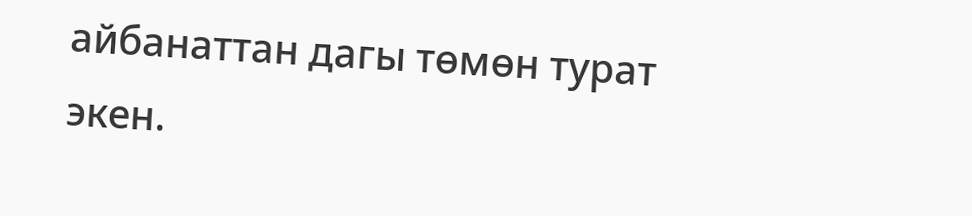айбанаттан дагы төмөн турат экен.